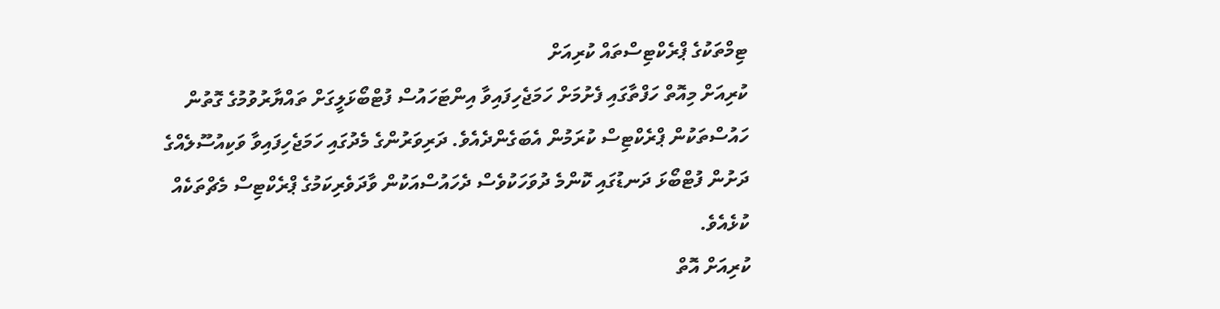ޓިމްތަކުގެ ޕްރެކްޓިސްތައް ކުރިއަށް
ކުރިއަށް މިއޮތް ހަފްތާގައި ފެށުމަށް ހަމަޖެހިފައިވާ އިންޓަހައުސް ފުޓްބޯޅަލީގަށް ތައްޔާރުވުމުގެ ގޮތުން ހައުސްތަކުން ޕްރެކްޓިސް ކުރަމުން އެބަގެންދެއެވެ. ދަރިވަރުންގެ މެދުގައި ހަމަޖެހިފައިވާ ވަކިއުސޫލެއްގެ ދަށުން ފުޓްބޯޅަ ދަނޑުގައި ކޮންމެ ދުވަހަކުވެސް ދެހައުސްއަކުން ވާދަވެރިކަމުގެ ޕްރެކްޓިސް މެޗްތަކެއް ކުޅެއެވެ.
ކުރިއަށް އޮތް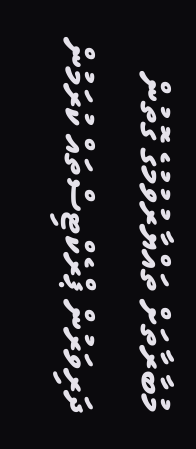މުބާރާތަށް ތައްޔާރުވުމުގެ ގޮތުން ދަރިވަރުން ޕްރެކްޓިސްތައް ކުރަމުން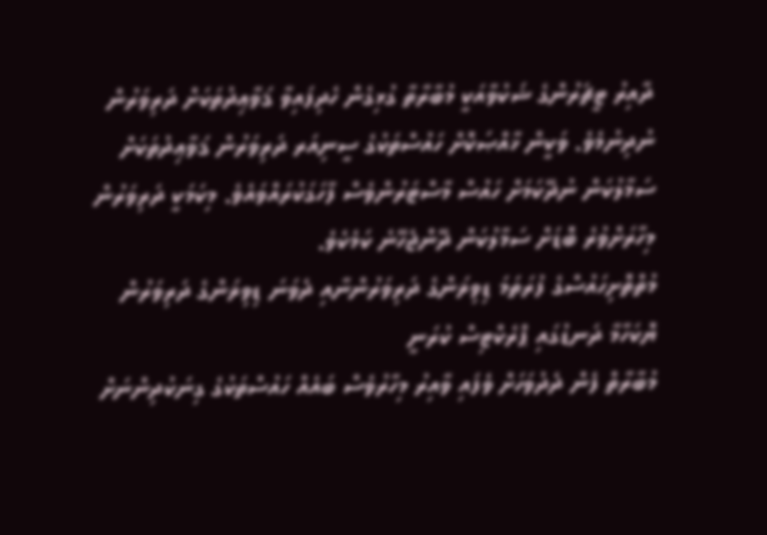ދާއިރު ޓީޗަރުންގެ ޝަކުވާއަކީ މުބާރާތާ ގުޅިގެން ހެދިފައިވާ ޤަވާޢިދުތަކަށް ދަރިވަރުން ނުދިނުމެވެ. ވަކީން ޚާއްޞަކޮށް ހައުސްތަކުގެ ސީނިއަރ ދަރިވަރުން ޤަވާޢިދުތަކަށް ސަމާލުކަން ނުދޭކަމަށް ހައުސް މާސްޓަރުންވެސް ފާހަގަކުރައްވައެވެ. މިކަމަކީ ދަރިވަރުން މިހާރަށްވުރެ ބޮޑަށް ސަމާލުކަން ދޭންޖެހޭނެ ކަމެކެވެ.
މުތްތޮށިހައުސްގެ ފުރަތަމަ ޑިވިޜަންގެ ދަރިވަރުންނާއި ދެވަނަ ޑިވިޜަންގެ ދަރިވަރުން ޔޮކަހާމާ ދަނޑުގައި ޕްރެކްޓިސް ކުރަނީ
މުބާރާތް ފެން ދެދުވަހަށް ވެފައި ވާއިރު މިހާރުވެސް ބައެއް ހައުސްތަކުގެ ގިނަކުދިންނަށް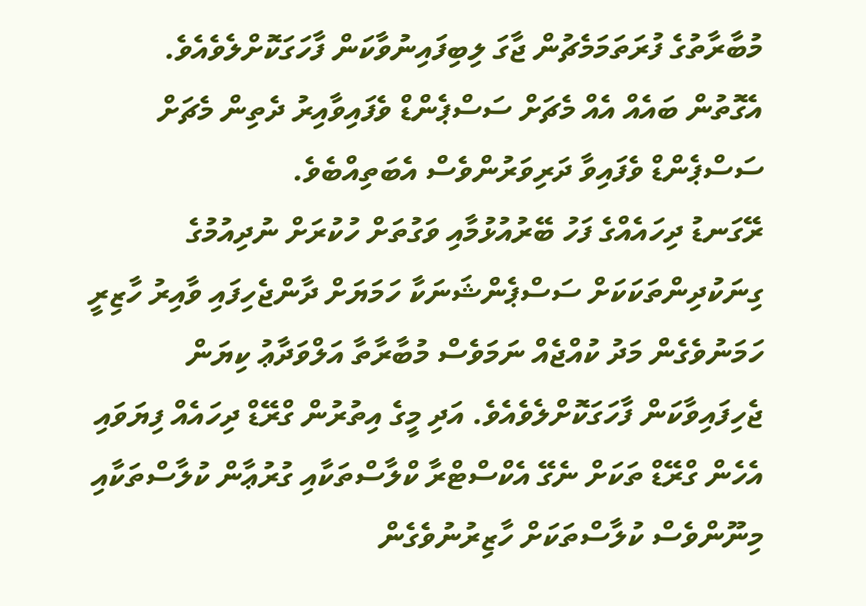މުބާރާތުގެ ފުރަތަމަމެޗުން ޖާގަ ލިބިފައިނުވާކަން ފާހަގަކޮށްލެވެއެވެ. އެގޮތުން ބައެއް އެއް މެޗަށް ސަސްޕެންޑް ވެފައިވާއިރު ދެތިން މެޗަށް ސަސްޕެންޑް ވެފައިވާ ދަރިވަރުންވެސް އެބަތިއްބެވެ.
ރޭގަނޑު ދިހައެއްގެ ފަހު ބޭރުއުޅުމާއި ވަގުތަށް ހުކުރަށް ނުދިއުމުގެ ގިނަކުދިންތަކަކަށް ސަސްޕެންޝަނަކާ ހަމަޔަށް ދާންޖެހިފައި ވާއިރު ހާޒިރީ ހަމަނުވެގެން މަދު ކުއްޖެއް ނަމަވެސް މުބާރާތާ އަލްވަދާޢު ކިޔަން ޖެހިފައިވާކަން ފާހަގަކޮށްލެވެއެވެ. އަދި މީގެ އިތުރުން ގްރޭޑް ދިހައެއް ފިޔަވައި އެހެން ގްރޭޑް ތަކަށް ނެގޭ އެކްސްޓްރާ ކްލާސްތަކާއި ގުރުޢާން ކުލާސްތަކާއި މިނޫންވެސް ކުލާސްތަކަށް ހާޒިރުނުވެގެން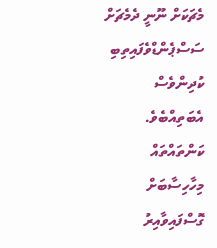މެޗަކަށް ނޫނީ ދެމެޗަށް ސަސްޕެންޑްވެފައިތިބި ކުދިންވެސް އެބަތިއްބެވެ. ކަންތައްތައް މިހާހިސާބަށް ގޮސްފައިވާއިރު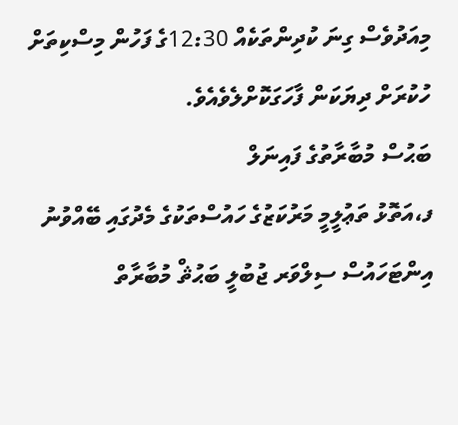މިއަދުވެސް ގިނަ ކުދިންތަކެއް 12:30ގެ ފަހުން މިސްކިތަށް ހުކުރަށް ދިޔަކަން ފާހަގަކޮށްލެވެއެވެ.
ބަޙުސް މުބާރާތުގެ ފައިނަލް
ފ،އަތޮޅު ތަޢުލީމީ މަރުކަޒުގެ ހައުސްތަކުގެ މެދުގައި ބޭއްވުނު އިންޓަހައުސް ސިލްވަރ ޖުބުލީ ބަޙުޘް މުބާރާތް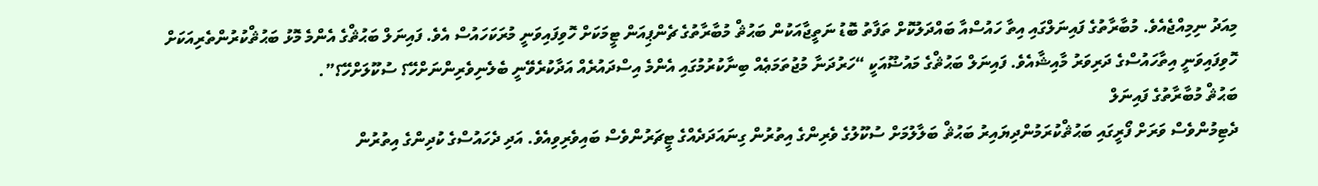މިއަދު ނިމިއްޖެއެވެ. މުބާރާތުގެ ފައިނަލްގައި އިތާ ހައުސްއާ ބައްދަލުކޮށް ތަފާތު ބޮޑު ނަތީޖާއަކުން ބަޙުޘް މުބާރާތުގެ ޗެންޕިއަން ޓީމަކަށް ހޮވިފައިވަނީ މުރަކަހައުސް އެވެ. ފައިނަލް ބަޙުޘްގެ އެންމެ މޮޅު ބަޙުޘްކުރުންތެރިއަކަށް ހޮވިފައިވަނީ އިތާހައުސްގެ ދަރިވަރު މާއިޝާއެވެ. ފައިނަލް ބަޙުޘްގެ މައުޟޫއަކީ “ހަރުދަނާ މުޖުތަމަޢެއް ބިނާކުރުމުގައި އެންމެ އިސްދައުރެއް އަދާކުރެވޭނީ ބެލެނިވެރިންނަށްހޭ؟ ސުކޫލަށްހޭ؟”.
ބަޙުޘް މުބާރާތުގެ ފައިނަލް
ދެޓިމުންވެސް ވަރަށް ފޯރީގައި ބަޙުޘްކުރަމުންދިޔައިރު ބަޙުޘް ބަލާލުމަށް ސުކޫލުގެ ވެރިންގެ އިތުރުން ގިނައަދަދެއްގެ ޓީޗަރުންވެސް ބައިވެރިވިއެވެ. އަދި ދެހައުސްގެ ކުދިންގެ އިތުރުން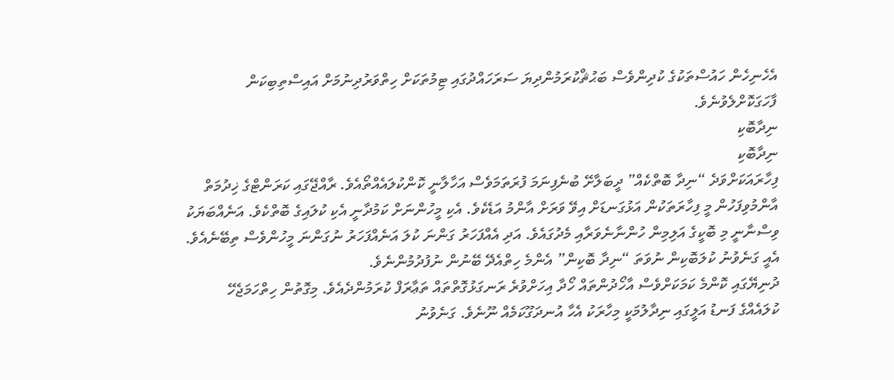އެހެނިހެން ހައުސްތަކުގެ ކުދިންވެސް ބަޙުޘްކުރަމުންދިޔަ ސަރަހައްދުގައި ޓިމުތަކަށް ހިތްވަރުދިނުމަށް އައިސްތިބިކަން ފާހަގަކޮށްލެވުނެވެ.
ނިދާބޮކި
ނިދާބޮކި
ފިހާރައަކަށްވަދެ “ނިދާ ބޮތްކެއް” ދީބަލާށޭ ބުނެފިނަމަ ފުރަތަމަވެސް އަހާލާނީ ކޮންކުލައެއްތޯއެވެ. ރާއްޖޭގައި ކަރަންޓްގެ ޚިދުމަތް އާންމުވިފަހުން މީ ފިހާރަތަކުން އަޅުގަނޑަށް އިވޭ ވަރަށް އާންމު އަޑެކެވެ. އެކި މީހުންނަށް ކަމުދާނީ އެކި ކުލައިގެ ބޮތްކެވެ. އަނެއްބަޔަކު ވިސްނާނީ މި ބޮކީގެ އަލިމިން ހުންނާނެވަރާއި މެދުގައެވެ. އަދި އެއްފަހަރު ގަންނަ ކުލަ އަނެއްފަހަރު ނުގަންނަ މީހުންވެސް ތިބޭނެއެވެ. އެއީ ގަނެވުނު ކުލަބޮކިން ނުވަތަ “ނިދާ ބޮކިން” އެންމެ ހިތްއެދޭ ބޭނުން ނުފުދުމުންނެވެ.
ދުނިޔޭގައި ކޮންމެ ކަމަކަށްވެސް އާހޯދުންތައް ހޯދާ އިހަށްވުރެ ރަނގަޅުގޮތްތައް ތަޢާރަފް ކުރަމުންދެއެވެ. މިގޮތުން ހިތްހަމަޖެހޭ ކުލައެއްގެ ފަނޑު އަލީގައި ނިދާލުމަކީ މިހާރަކު އެހާ އުނދަގޫކަމެއް ނޫނެވެ. ގަނެވުނު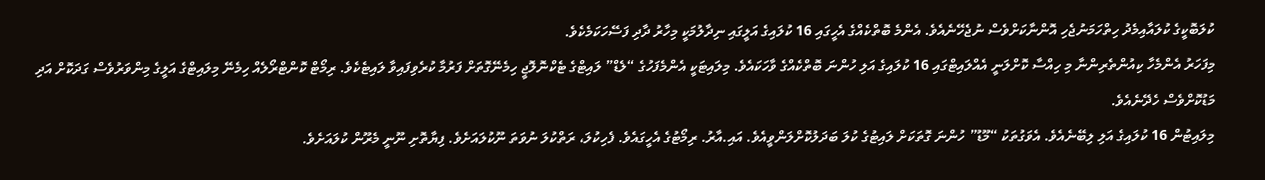ކުލަބޮކީގެ ކުލައާއިމެދު ހިތްހަމަނުޖެހި އޮންނާކަށްވެސް ނުޖެހޭނެއެވެ. އެންމެ ބޮތްކެއްގެ އެހީގައި 16 ކުލައިގެ އަލީގައި ނިދާލުމަކީ މިހާރު ދާދި ފަސޭހަކަމެކެވެ.
މިފަހަރު އެންމެހާ ކިއުންތެރިންނާ މި ހިއްސާ ކޮށްލަނީ އެއްލައިޓްގައި 16 ކުލައިގެ އަލި ހުންނަ ބޮތްކެއްގެ ވާހަކައެވެ. މިލައިޓަކީ އެންމެފަހުގެ “ލެޑް” ލައިޓްގެ ޓެކްނޮލޮޖީ ހިމެނޭގޮތަށް ފަރުމާ ކުރެވިފައިވާ ލައިޓެކެވެ. ރިމޯޓް ކޮންޓްރޯލެއް ހިމެނޭ މިލައިޓްގެ އަލީގެ މިންވަރުވެސް ގަދަކޮށް އަދި މަޑުކޮށްވެސް ހެދޭނެއެވެ.
މިލައިޓުން 16 ކުލައިގެ އަލި ލިބޭނެއެވެ. އެވަގުތަކު “މޫޑު” ހުންނަ ގޮތަކަށް ލައިޓުގެ ކުލަ ބަދަލުކޮށްލަންވީއެވެ. އައި.އާރު. ރިމޯޓުގެ އެހީގައެވެ. ފެހިކުލަ، ރަތްކުލަ ނުވަތަ ނޫކުލައަށެވެ. ފިޔާތޮށި ނޫނީ މެރޫން ކުލައަށެވެ.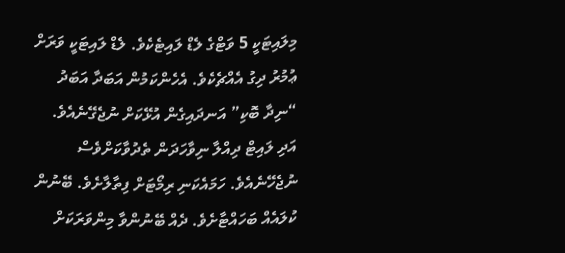މިލައިޓަކީ 5 ވަޓްގެ ލެޑް ލައިޓެކެވެ. ލެޑް ލައިޓަކީ ވަރަށް ޢުމުރު ދިގު އެއްޗެކެވެ. އެހެންކަމުން އަބަދާ އަބަދު “ނިދާ ބޮކި” އަނދައިގެން އުޅޭކަށް ނުޖެގޭނެއެވެ. އަދި ލައިޓް ދިއްލާ ނިވާހަދަން ތެދުވާކަށްވެސް ނުޖެހޭނެއެވެ. ހަމައެކަނި ރިމޯޓަށް ފިތާލާށެވެ. ބޭނުން ކުލައެއް ބަހައްޓާށެވެ. ދެއް ބޭނުންވާ މިންވަރަކަށް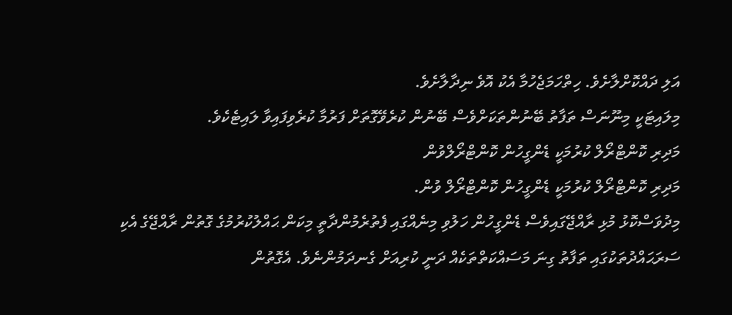އަލި ދައްކޮށްލާށެވެ. ހިތްހަމަޖެހުމާ އެކު އޮވެ ނިދާލާށެވެ.
މިލައިޓަކީ މިނޫނަސް ތަފާތު ބޭނުންތަކަށްވެސް ބޭނުން ކުރެވޭގޮތަށް ފަރުމާ ކުރެވިފައިވާ ލައިޓެކެވެ.
މަދިރި ކޮންޓްރޯލް ކުރުމަކީ ޑެންގީހުން ކޮންޓްރޯލްވުން
މަދިރި ކޮންޓްރޯލް ކުރުމަކީ ޑެންގީހުން ކޮންޓްރޯލް ވުން.
މިދުވަސްކޮޅު މުޅި ރާއްޖޭގައިވެސް ޑެންގީހުން ހަލުވި މިނެއްގައި ފެތުރެމުންދާތީ މިކަން ޙައްލުކުރުމުގެ ގޮތުން ރާއްޖޭގެ އެކި ސަރަޙައްދުތަކުގައި ތަފާތު ގިނަ މަސައްކަތްތަކެއް ދަނީ ކުރިއަށް ގެނދަމުންނެވެ. އެގޮތުން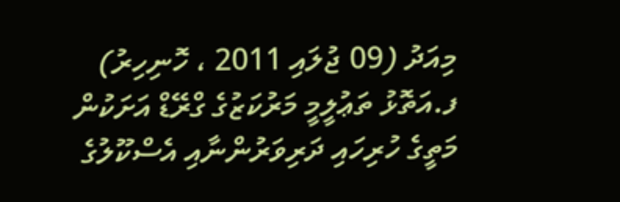މިއަދު (09 ޖުލައި 2011 ، ހޮނިހިރު) ފ.އަތޮޅު ތަޢުލީމީ މަރުކަޒުގެ ގްރޭޑް އަށަކުން މަތީގެ ހުރިހައި ދަރިވަރުންނާއި އެސްކޫލުގެ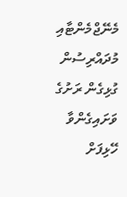މެނޭޖްމެންޓާއި މުދައްރިސުން ގުޅިގެން ރަށުގެ ވަށައިގެންވާ ހޭޅިފަށް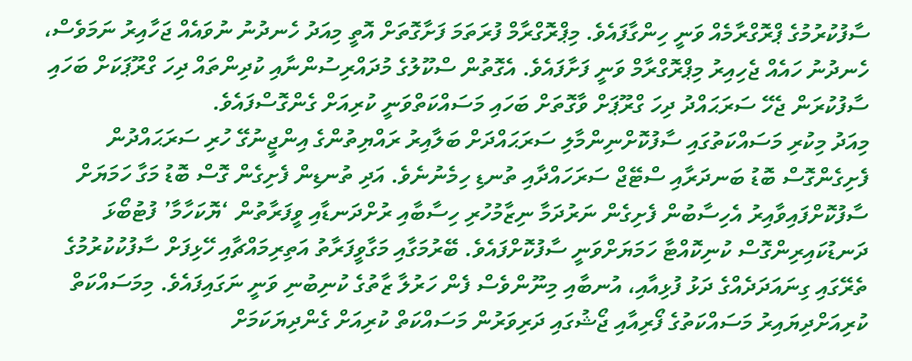ސާފުކުރުމުގެ ޕްރޮގްރާމެއް ވަނީ ހިންގާފައެވެ. މިޕްރޮގްރާމް ފުރަތަމަ ފަށާގޮތަށް އޮތީ މިއަދު ހެނދުނު ނުވައެއް ޖަހާއިރު ނަމަވެސް، ހެނދުނު ހައެއް ޖެހިއިރު މިޕްރޮގްރާމް ވަނީ ފަށާފައެވެ. އެގޮތުން ސްކޫލުގެ މުދައްރިސުންނާއި ކުދިންތައް ދިހަ ގްރޫޕަކަށް ބަހައި ސާފުކުރަން ޖެހޭ ސަރަޙައްދު ދިހަ ގްރޫޕަށް ވާގޮތަށް ބަހައި މަސައްކަތްވަނީ ކުރިއަށް ގެންގޮސްފައެވެ.
މިއަދު މިކުރި މަސައްކަތުގައި ސާފުކޮށްނިންމާލި ސަރަޙައްދަށް ބަލާއިރު ރައްޔިތުންގެ އިންޖީނުގޭ ހުރި ސަރަޙައްދުން ފެށިގެންގޮސް ބޮޑު ބަނދަރާއި ސްޓޭޖް ސަރަހައްދާއި ތުނޑި ހިމެނުނެވެ. އަދި ތުނޑިން ފެށިގެން ގޮސް ބޮޑު މަގާ ހަމަޔަށް ސާފުކޮށްފައިވާއިރު އެހިސާބުން ފެށިގެން ނަރުދަމާ ނިޒާމުހުރި ހިސާބާއި ރުށްދަނޑާއި ވީފަރާތުން ‘ޔޮކަހާމާ’ ފުޓުބޯޅަ ދަނޑުކައިރިންގޮސް ކުނިކޮއްޓާ ހަމަޔަށްވަނީ ސާފުކޮށްފައެވެ. ބޭރުމަގާއި މަގާވީފަރާތު އަތިރިމައްޗާއި ހޭޅިފަށް ސާފުކުކުރުމުގެ ތެރޭގައި ގިނައަދަދެއްގެ ދަޅު ފުޅިއާއި، އުނބާއި މިނޫންވެސް ފެން ހަރުލާ ޒާތުގެ ކުނިބުނި ވަނީ ނަގައިފައެވެ. މިމަސައްކަތް ކުރިއަށްދިޔައިރު މަސައްކަތުގެ ފޯރިއާއި ޖޯޝުގައި ދަރިވަރުން މަސައްކަތް ކުރިއަށް ގެންދިޔަކަމަށް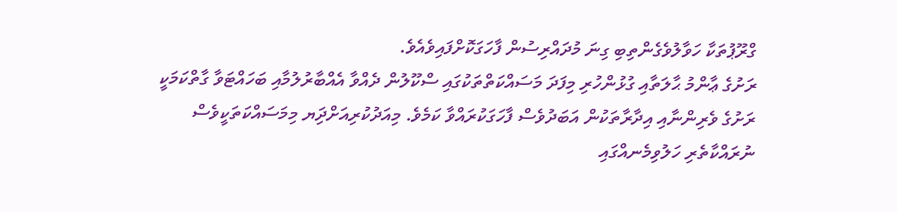ގްރޫޕުތަކާ ހަވާލުވެގެންތިބި ގިނަ މުދައްރިސުން ފާހަގަކޮށްފައިވެއެވެ.
ރަށުގެ ޢާންމު ޙާލަތާއި ގުޅުންހުރި މިފަދަ މަސައްކަތްތަކުގައި ސްކޫލުން ދެއްވާ އެއްބާރުލުމާއި ބަހައްޓަވާ ގާތްކަމަކީ ރަށުގެ ވެރިންނާއި އިދާރާތަކުން އަބަދުވެސް ފާހަގަކުރައްވާ ކަމެވެ. މިއަދުކުރިއަށްދިަޔ މިމަސައްކަތަކީވެސް ނުރައްކާތެރި ހަލުވިމެނއްގައި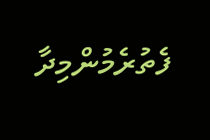ފެތުރެމުންމިދާ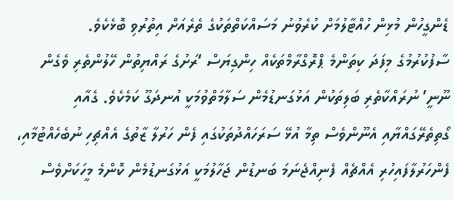ޑެންގީހުން މުޅިން ހުއްޓާލުމަށް ކުރެވުނު މަސައްކަތްތަކުގެ ތެރެއަށް އިތުރުވި ބޮޅެކެވެ.
ސާފުކުރުމުގެ މިފަދަ ކިތަންމެ ޕްރޮގްރާމްތަކެއް ހިންގިޔަސް ‘ރަށުގެ ރައްޔިތުން ހޭލުންތެރި ވެގެން ނޫނީ’ ނުރައްކާތެރި ބަލިތަކުން އަޅުގަނޑުމެން ސަލާމަތްވުމަކީ އުނދަގޫ ކަމެކެވެ. ގެއާއި ގޯތިތެރޭގައްޔާއި އެނޫންވެސް ތިމާ އުޅޭ ސަރަހައްދުތަކުގައި ފެން ހަރުލާ ޒާތުގެ އެއްޗިހި ނުބެހެއްޓުމާއި، ފެންހަރުލާފައިހުރި އެއްޗެއް ފެނިއްޖެނަމަ ބަނޑުން ޖަހާލުމަކީ އަޅުގަނޑުމެން ކޮންމެ މީހަކަށްވެސް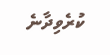ކުރެވިދާނެ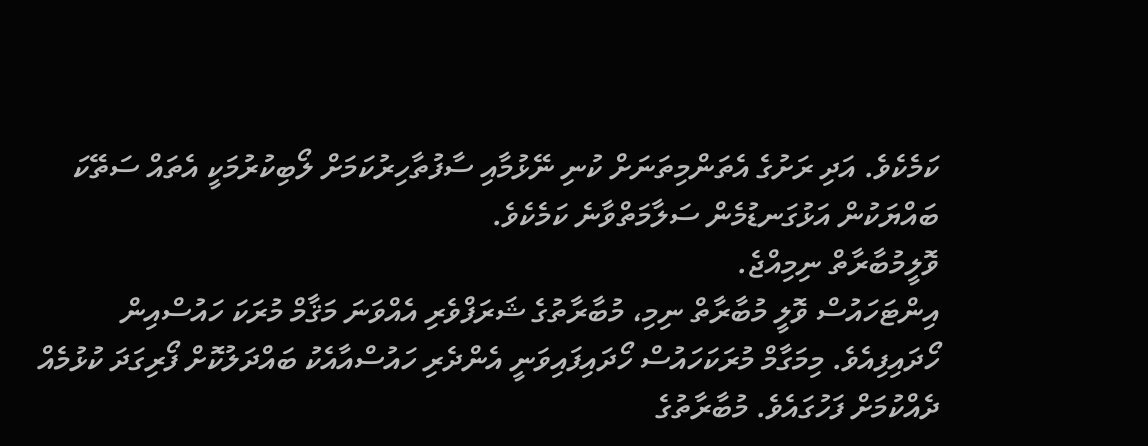ކަމެކެވެ. އަދި ރަށުގެ އެތަންމިތަނަށް ކުނި ނޭޅުމާއި ސާފުތާހިރުކަމަށް ލޯބިކުރުމަކީ އެތައް ސަތޭކަ ބައްޔަކުން އަޅުގަނޑުމެން ސަލާމަތްވާނެ ކަމެކެވެ.
ވޮލީމުބާރާތް ނިމިއްޖެ.
އިންޓަހައުސް ވޮލީ މުބާރާތް ނިމި، މުބާރާތުގެ ޝަރަފްވެރި އެއްވަނަ މަޤާމް މުރަކަ ހައުސްއިން ހޯދައިފިއެވެ. މިމަގާމް މުރަކަހައުސް ހޯދައިފައިވަނީ އެންދެރި ހައުސްއާއެކު ބައްދަލުކޮށް ފޯރިގަދަ ކުޅުމެއް ދެއްކުމަށް ފަހުގައެވެ. މުބާރާތުގެ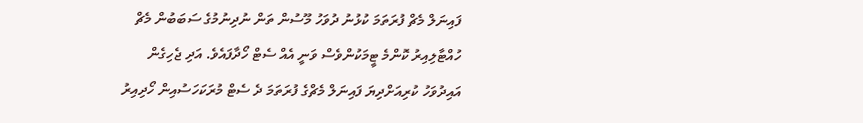ފައިނަލް މެޗް ފުރަތަމަ ކުޅުނު ދުވަހު މޫސުން ތަން ނުދިނުމުގެ ސަބަބުން މެޗް ހުއްޓާލިއިރު ކޮންމެ ޓީމަކުންވެސް ވަނީ އެއް ސެޓް ހޯދާފައެވެ. އަދި ޖެހިގެން އައިދުވަހު ކުރިއަށްދިޔަ ފައިނަލް މެޗްގެ ފުރަތަމަ ދެ ސެޓް މުރަކަހަސުއިން ހޯދިއިރު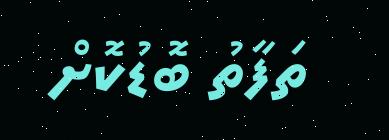ތަފާތު ބޮޑުކޮށް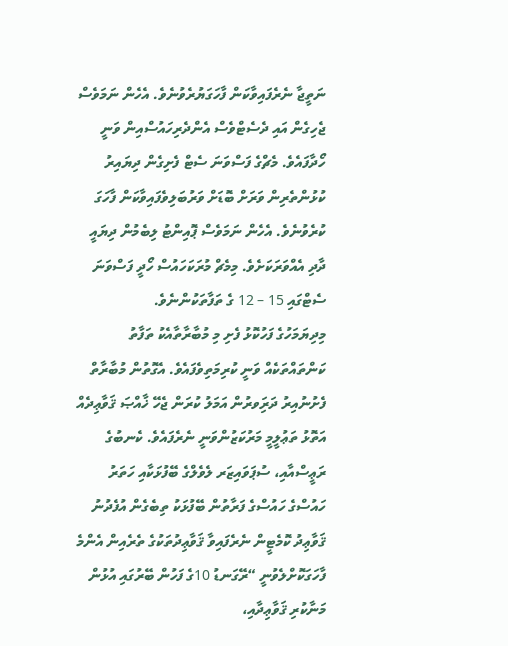ނަތީޖާ ނެރެފައިވާކަން ފާހަގަޔުރެވުނެވެ. އެހެން ނަމަވެސް ޖެހިގެން އައި ދެސެޓްވެސް އެންދެރިހައުސްއިން ވަނީ ހޯދާފައެވެ. މެޗްގެ ފަސްވަނަ ސެޓް ފެށިގެން ދިޔައިރު ކުޅުންތެރިން ވަރަށް ބޮޑަށް ވަރުބަލިވެފައިވާކަން ފާހަގަ ކުރެވުނެވެ. އެހެން ނަމަވެސް ޕޮއިންޓު ލިބެމުން ދިޔައީ ދާދި އެއްވަރަކަށެވެ. މިމެޗް މުރަކަހައުސް ހޯދީ ފަސްވަނަ ސެޓްގައި 15 – 12 ގެ ތަފާތަކުންނެވެ.
މިދިޔަމަހުގެ ފަހުކޮޅު ފެށި މި މުބާރާތާއެކު ތަފާތު ކަންތައްތަކެއް ވަނީ ކުރިމަތިވެފައެވެ. އެގޮތުން މުބާރާތް ފެށުނުއިރު ދަރިަވރުން އަމަލު ކުރަން ޖެހޭ ޚާއްޞަ ޤަވާޢިދެއް އަތޮޅު ތަޢުލީމީ މަރުކަޒުންވަނީ ނެރެފައެވެ. ކެނބުގެ ރަޢީސްއާއި، ސުޕަވައިޒަރ ލެވެލްގެ ބޭފުޅަކާއި ހަތަރު ހައުސްގެ ހައުސްގެ ފަރާތުން ބޭފުޅަކު ތިބެގެން އުފެދުނު ޤަވާޢިދު ކޮމެޓީން ނެރެފައިވާ ޤަވާޢިދުތަކުގެ ތެރެއިން އެންމެ ފާހަގަކޮށްލެވުނީ “ރޭގަނޑު 10ގެ ފަހުން ބޭރުގައި އުޅުން މަނާކުރި ޤަވާޢިދާއި،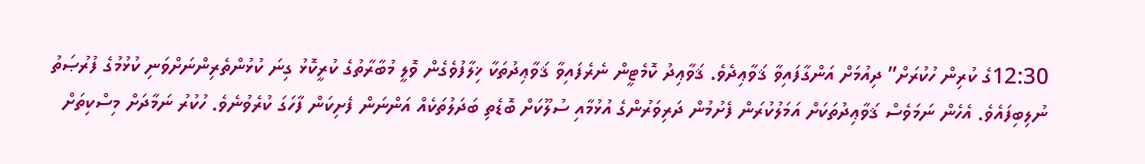12:30ގެ ކުރިން ހުކުރަށް” ދިއުމަށް އަންގާފައިވާ ޤަވާޢިދެވެ. ޤަވާޢިދު ކޮމެޓީން ނެރެފައިވާ ޤަވާޢިދުތަކާ ޚިލާފުވެގެން ވޮލީ މުބާރާތުގެ ކުރީކޮޅު ގިނަ ކުޅުންތެރިންނަށްވަނި ކުޅުމުގެ ފުރުޞަތު ނުލިބިފައެވެ. އެހެން ނަމަވެސް ޤަވާޢިދުތަކަށް އަމަލުކުރަން ފެށުމުން ދަރިވަރުންގެ އުޅުމާއި ސުލޫކަށް ބޮޑެތި ބަދަލުތަކެއް އަންނަން ފެށިކަން ފާހަގަ ކުރެވުނެވެ. ހުކުރު ނަމާދަށް މިސްކިތަށް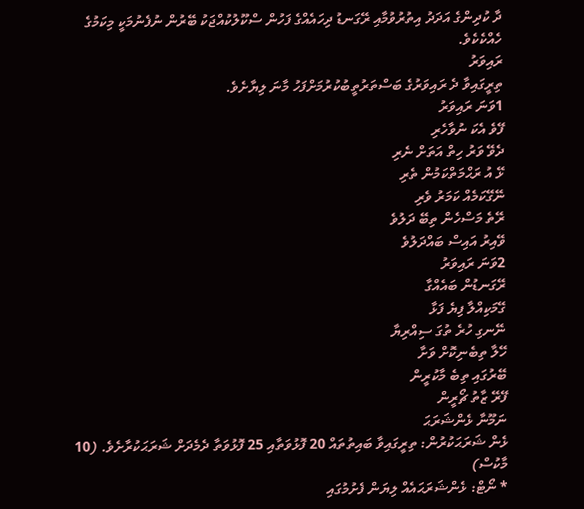ދާ ކުދިންގެ އަދަދު އިތުރުވުމާއި ރޭގަނޑު ދިހައެއްގެ ފަހުން ސްކޫލުކުއްޖަކު ބޭރުން ނުފެނުމަކީ މިކަމުގެ ހެއްކެކެވެ.
ރައިވަރު
ތިރީގައިވާ ދެ ރައިވަރުގެ ބަސްތަރުތީބުކުރުމަށްފަހު މާނަ ލިޔާށެވެ.
1ވަނަ ރައިވަރު
ފޭވެ އެކަ ނުވާހެރި
ދެވޭ ވަރު ހިތް އަތަށް ނެރި
ޅޭ އު ރަޙްމަތްކަމުން ތެރި
ނޭގޭކަމެއް ކަމަރު ވެރި
ރޭތެ މަސްހެން ތިބޭ ދަލުވެ
ވޭއިރު އައިސް ބައްދަލުވެ
2ވަނަ ރައިވަރު
ރޭގަނޑުން ބައެއްގާ
ގޭމަކިއްލާ ފިޔެ ފަޅާ
ނޭނގި ހުރެ ތުގަ ސިއްރިޔާ
ހޭލާ ތިބެނިކޮށް ވަށާ
ބޭރުގައި ތިބެ މާކުރީން
ފޭރޭ ޒާތު ޗޯރީން
ނަމޫނާ ޅެންޝަރަޙަ
ޅެން ޝަރަޙަކުރުން: ތިރީގައިވާ ބައިތުތައް 20 ފޮޅުވަތާއި 25 ފޮޅުވަތާ ދެމެދަށް ޝަރަޙަކުރާށެވެ. (10 މާކުސް)
* ނޯޓް: ޅެންޝަރަޙައެއް ލިޔަން ފެށުމުގައި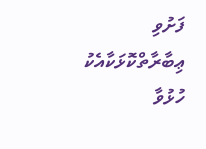ފަށުވި ޢިބާރާތްކޮޅަކާއެކު ހުޅުވާ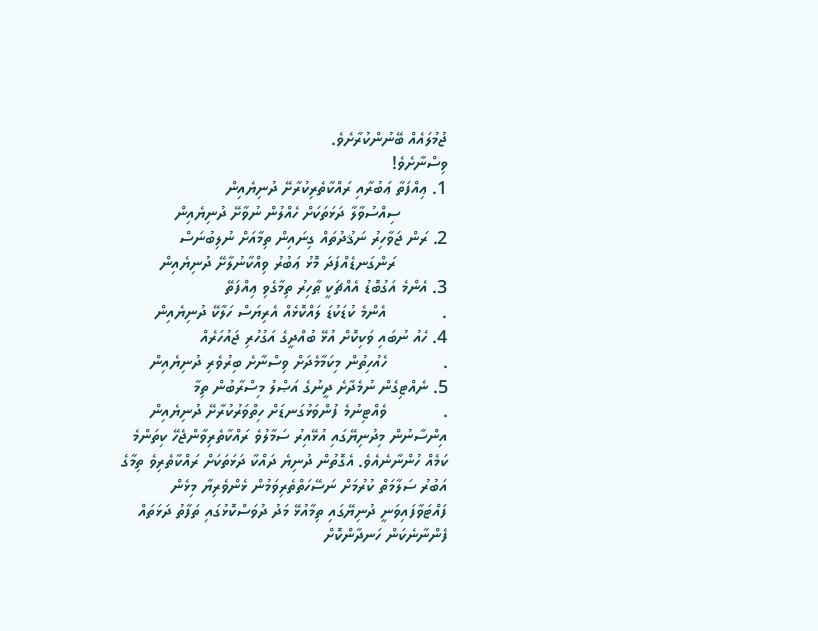ޖުމުލައެއް ބޭނުންކުރާށެވެ.
ވިސްނާށެވެ!
1. ޢިއްފަތާ ޢަބުރާއި ރައްކާތެރިކުރާށޭ ދުނިޔެއިން
          ސިއްސުވާލާ ދަޅަތަކަށް ހެއްލުން ނުވާށޭ ދުނިޔެއިން
2. ރަން ޖަވާހިރު ނަޤުދުތައް ގިނައިން ތިމާއަށް ނުލިބުނަސް
           ރަންގަނޑެއްފަދަ މޮޅު ޢަބުރު ވިއްކާނުލާށޭ ދުނިޔެއިން
3. އެންމެ އަގުބޮޑު އެއްޗަކީ ޠާހިރު ތިމާގެވި ޢިއްފަތޭ
.            އެންމެ ކުޑަކުޑަ ލައްކޮޅެއް އެރިޔަސް ހަލާކޭ ދުނިޔެއިން
4. ހެއު ނުބައި ވަކިކޮށް އުޅޭ ބުއްދީގެ އަގުހުރި ޖައުހަރެއް
.            ހެއުހިތުން މިކަމާމެދަށް ވިސްނާށެ ބިރުވެރި ދުނިޔެއިން
5. ނެއްޓިގެން ނުމެދާށެ ދީނުގެ އަޞްލު މިސްރާބުން ތިމާ
.            ވެއްޓިނުމެ ފުންވަޅުގަނޑަށް ހިތްވަރުކުރާށޭ ދުނިޔެއިން
އިންސާނުން މިދުނިޔޭގައި އުޅޭއިރު ސަމާލުވެ ރައްކާތެރިވާންޖެހޭ ކިތަންމެ ކަމެއް ހުންނާނެއެވެ. އެގޮތުން ދުނިޔެ ދައްކާ ދަޅަތަކަށް ރައްކާތެރިވެ ތިމާގެ އަބުރު ސަލާމަތް ކުރުމަށް ނަސޭހަތްތެރިވަމުން ޅެންވެރިޔާ މިޅެން ފައްޓަވާފައިވަނީ ދުނިޔޭގައި ތިމާއުޅޭ މަދު ދުވަސްކޮޅުގައި ތަފާތު ދަޅަތައް ފެންނާނެކަން ހަނދާންކޮށް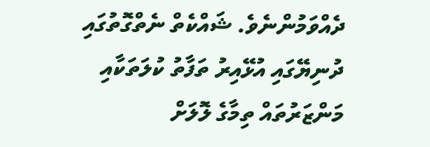ދެއްވަމުންނެވެ. ޝައްކެތް ނެތްގޮތުގައި ދުނިޔޭގައި އުޅޭއިރު ތަފާތު ކުލަތަކާއި މަންޒަރުތައް ތިމާގެ ލޮލަށް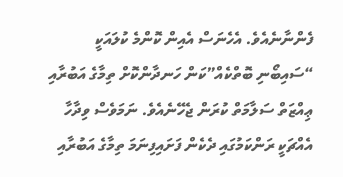ފެންނާނެއެވެ. އެހެނަސް އެއިން ކޮންމެ ކުލައަކީ “ސައިބޯނި ބޮތްކެއް”ކަން ހަނދާންކޮށް ތިމާގެ އަބުރާއި ޢިއްޒަތް ސަލާމަތް ކުރަން ޖެހޭނެއެވެ. ނަމަވެސް ވިދާހާ އެއްޗަކީ ރަންކަމުގައި ދެކެން ފަށައިފިނަމަ ތިމާގެ އަބުރާއި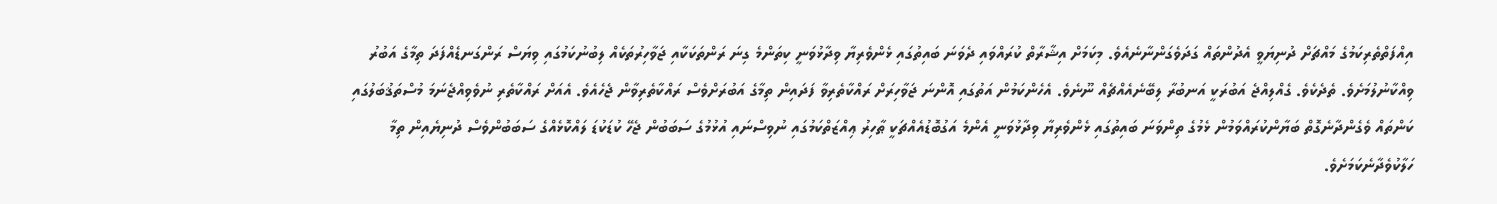އިއްފަތްތެރިކަމުގެ މައްޗަށް ދުނިޔަވީ އެދުންތައް ގަދަވެގަންނާނެއެވެ. މިކަމަށް އިޝާރާތް ކުރައްވައި ދެވަނަ ބައިތުގައި ޅެންވެރިޔާ ވިދާޅުވަނީ ކިތަންމެ ގިނަ ރަންތަކަކާއި ޖަވާހިރުތަކެއް ލިބުނުކަމުގައި ވިޔަސް ރަންގަނޑެއްފަދަ ތިމާގެ އަބުރު ވިއްކާނުލުމަށެވެ. ތެދެކެވެ. ގެއްލިއްޖެ އަބުރަކީ އަނބުރާ ލިބޭނެއެއްޗެއް ނޫނެވެ. އެހެންކަމުން އަތުގައި އޮންނަ ޖަވާހިރަށް ރައްކާތެރިވާ ފަދައިން ތިމާގެ އަބުރަށްވެސް ރައްކާތެރިވާން ޖެހެއެވެ. އެއަށް ރައްކާތެރި ނުވެވިއްޖެނަމަ މުސްތަޤުބަލުގައި ކަންތައް ވެގެންދާނެގޮތް ބަޔާންކުރައްވަމުން ޅެމުގެ ތިންވަނަ ބައިތުގައި ޅެންވެރިޔާ ވިދާޅުވަނީ އެންމެ އަގުބޮޑުއެއްޗަކީ ޠާހިރު ޢިއްޒަތްކަމުގައި ނުވިސްނައި އުޅުމުގެ ސަބަބުން ޖެހޭ ކުޑަކުޑަ ލައްކޮޅެއްގެ ސަބަބުންވެސް ދުނިޔެއިން ތިމާ ހަލާކުވެދާނެކަމަށެވެ.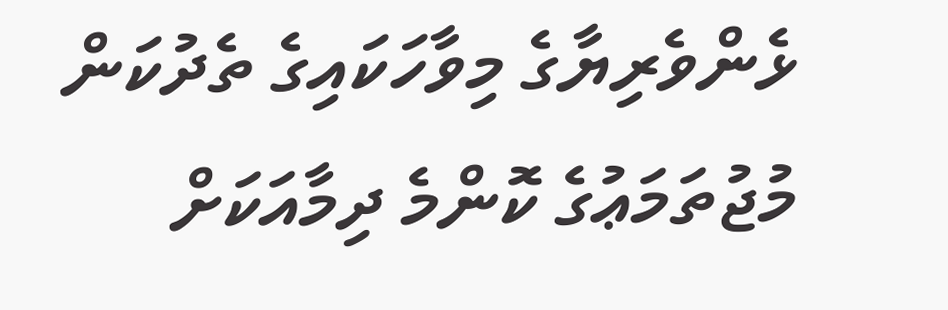ޅެންވެރިޔާގެ މިވާހަކައިގެ ތެދުކަން މުޖުތަމަޢުގެ ކޮންމެ ދިމާއަކަށް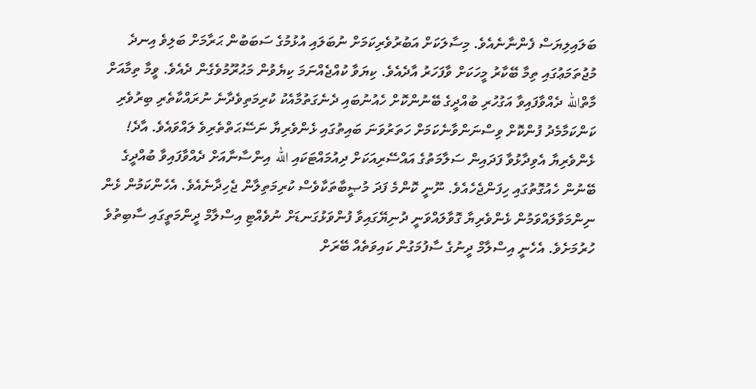ބަލައިލިޔަސް ފެންނާނެއެވެ. މިސާލަކަށް އަބުރުވެރިކަމަށް ނުބަލައި އުޅުމުގެ ސަބަބުން ޙަރާމަށް ބަލިވެ އިނދެ މުޖުތަމަޢުގައި ތިމާ ބޭކާރު މީހަކަށް ވާފަހަރު އާދެއެވެ. ކިޔަވާ ކުއްޖެއްނަމަ ކިޔެވުން މަޙުރޫމުވެގެން ދެއެވެ. ވީމާ ތިމާއަށް މާތްالله ދެއްވާފައިވާ އަގުހުރި ބުއްދީގެ ބޭނުންކޮށް ހެއުނުބައި ދެނެގަތުމާއެކު ކުރިމަތިވެދާނެ ނުރައްކާތެރި ބިރުވެރި ކަންކަމާމެދު ފުންކޮށް ވިސްނަންވާނެކަމަށް ހަތަރުވަނަ ބައިތުގައި ޅެންވެރިޔާ ނަސޭޙަތްތެރިވެ ލައްވައެވެ. އާދެ! ޅެންވެރިޔާ އެވިދާޅުވާ ފަދައިން ސަލާމަތުގެ އައްސޭރިއަކަށް ދިއުމައްޓަކައި الله އިންސާނާއަށް ދެއްވާފައިވާ ބުއްދީގެ ބޭނުން ހެއުގޮތުގައި ހިފަންޖެހެއެވެ. ނޫނީ ކޮންމެ ފަދަ މުޞީބާތަކާވެސް ކުރިމަތިލާން ޖެހިދާނެއެވެ. އެހެންކަމުން ޅެން ނިންމަވާލައްވަމުން ޅެންވެރިޔާ ގޮވާލައްވަނީ ދުނިޔޭގައިވާ ފުންވަޅުގަނޑަށް ނުވެއްޓި އިސްލާމް ދީންމަތީގައި ސާބިތުވެ ހުރުމަށެވެ. އެހެނީ އިސްލާމް ދީނުގެ ސާފުމަގުން ކައިވަތެއް ބޭރަށް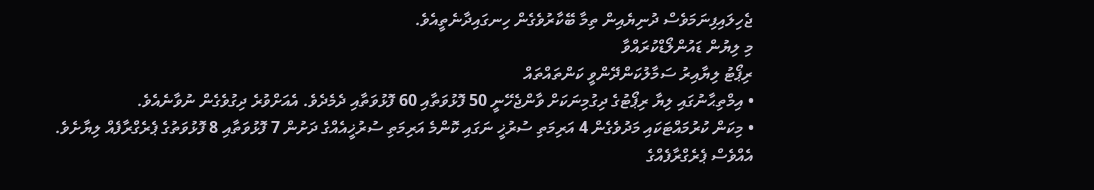ޖެހިލައިފިނަމަވެސް ދުނިޔެއިން ތިމާ ބޭކާރުވެގެން ހިނގައިދާނެތީއެވެ.
މި ލިޔުން ޑައުންލޯޑްކުރައްވާ
ރިޕޯޓު ލިޔާއިރު ސަމާލުކަންދޭންވީ ކަންތައްތައް
• އިމްތިޙާނުގައި ލިޔާ ރިޕޯޓުގެ ދިގުމިނަކަށް ވާންޖެހޭނީ 50 ފޮޅުވަތާއި 60 ފޮޅުވަތާއި ދެމެދެވެ. އެއަށްވުރެ ދިގުވެގެން ނުވާނެއެވެ.
• މިކަން ކުރުމައްޓަކައި މަދުވެގެން 4 އަރިމަތި ސުރުޚީ ނަގައި ކޮންމެ އަރިމަތި ސުރުޚީއެއްގެ ދަށުން 7 ފޮޅުވަތާއި 8 ފޮޅުވަތުގެ ޕެރެގްރާފެއް ލިޔާށެވެ. އެއްވެސް ޕެރެގްރާފެއްގެ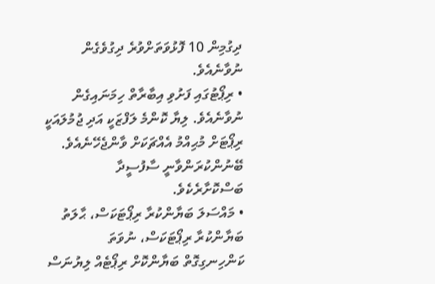ދިގުމިން 10 ފޮޅުވަތަށްވުރެ ދިގުވެގެން ނުވާނެއެވެ.
• ރިޕޯޓުގައި ފަށުވި އިބާރާތް ހިމަނައިގެން ނުވާނެއެވެ. ލިޔާ ކޮންމެ ލަފްޒަކީ އަދި ޖުމުލައަކީ ރިޕޯޓަށް މުޙިއްމު އެއްޗަކަށް ވާންޖެހޭނެއެވެ. ބޭނުންކުރަންވާނީ ސާފުސީދާ ބަސްކޮށާރެކެވެ.
• މައްސަލަ ބަޔާންކުރާ ރިޕޯޓަކަސް، ޙާލަތު ބަޔާންކުރާ ރިޕޯޓަކަސް، ނުވަތަ ކަންހިނގިގޮތް ބަޔާންކޮށް ރިޕޯޓެއް ލިޔުނަސް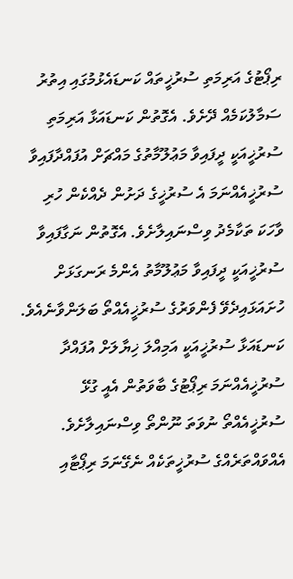ރިޕޯޓުގެ އަރިމަތި ސުރުޚީތައް ކަނޑައެޅުމުގައި އިތުރު ސަމާލުކަމެއް ދޭށެވެ. އެގޮތުން ކަނޑައަޅާ އަރިމަތި ސުރުޚީއަކީ ދީފައިވާ މަޢުލޫމާތުގެ މައްޗަށް އުފައްދާފައިވާ ސުރުޚީއެއްނަމަ އެ ސުރުޚީގެ ދަށުން ދެއްކެން ހުރި ވާހަކަ ތަކާމެދު ވިސްނައިލާށެވެ. އެގޮތުން ނަގާފައިވާ ސުރުޚީއަކީ ދީފައިވާ މަޢުލޫމާތު އެންމެ ރަނގަޅަށް ހުށައަޅައިދެވޭ ފެންވަރުގެ ސުރުޚީއެއްތޯ ބަލަންވާނެއެވެ. ކަނޑައަޅާ ސުރުޚީއަކީ އަމިއްލަ ޚިޔާލަށް އުފައްދާ ސުރުޚީއެއްނަމަ ރިޕޯޓުގެ ބާވަތުން އެއީ ގުޅޭ ސުރުޚީއެއްތޯ ނުވަތަ ނޫންތޯ ވިސްނައިލާށެވެ. އެއްވައްތަރެއްގެ ސުރުޚީތަކެއް ނެގޭނަމަ ރިޕޯޓާއި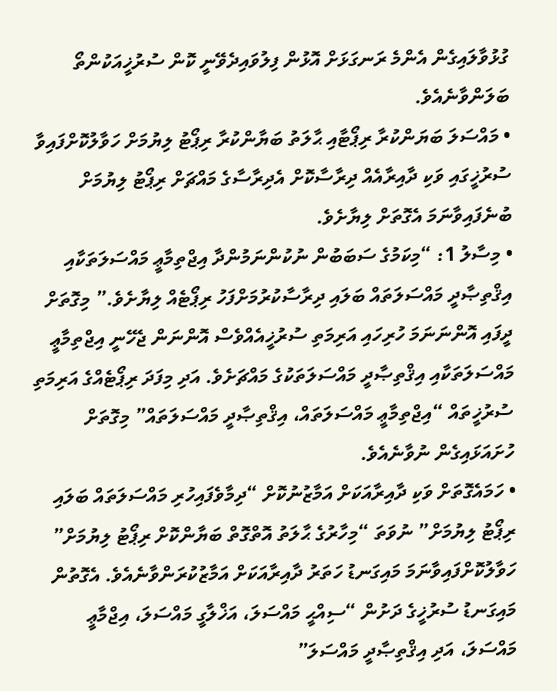ގުޅުވާލައިގެން އެންމެ ރަނގަޅަށް އޮޅުން ފިލުވައިދެވޭނީ ކޮން ސުރުޚީއަކުންތޯ ބަލަންވާނެއެވެ.
• މައްސަލަ ބަޔަންކުރާ ރިޕޯޓާއި ޙާލަތު ބަޔާންކުރާ ރިޕޯޓު ލިޔުމަށް ހަވާލުކޮށްފައިވާ ސުރުޚީގައި ވަކި ދާއިރާއެއް ދިރާސާކޮށް އެދިރާސާގެ މައްޗަށް ރިޕޯޓު ލިޔުމަށް ބުނެފައިވާނަމަ އެގޮތަށް ލިޔާށެވެ.
• މިސާލު 1: “މިކަމުގެ ސަބަބުން ނުކުންނަމުންދާ އިޖްތިމާޢީ މައްސަލަތަކާއި އިޤްތިޞާދީ މައްސަލަތައް ބަލައި ދިރާސާކުރުމަށްފަހު ރިޕޯޓެއް ލިޔާށެވެ.” މިގޮތަށް ދީފައި އޮންނަނަމަ ހުރިހައި އަރިމަތި ސުރުޚީއެއްވެސް އޮންނަން ޖެހޭނީ އިޖްތިމާޢީ މައްސަލަތަކާއި އިޤްތިޞާދީ މައްސަލަތަކުގެ މައްޗަށެވެ. އަދި މިފަދަ ރިޕޯޓެއްގެ އަރިމަތި ސުރުޚީތައް “އިޖްތިމާޢީ މައްސަލަތައް، އިޤްތިޞާދީ މައްސަލަތައް” މިގޮތަށް ހުށައަޅައިގެން ނުވާނެއެވެ.
• ހަމައެގޮތަށް ވަކި ދާއިރާއަކަށް އަމާޒުނުކޮށް “ދިމާވެފައިހުރި މައްސަލަތައް ބަލައި ރިޕޯޓު ލިޔުމަށް” ނުވަތަ “މިހާރުގެ ޙާލަތު އޮތްގޮތް ބަޔާންކޮށް ރިޕޯޓު ލިޔުމަށް” ހަވާލުކޮށްފައިވާނަމަ މައިގަނޑު ހަތަރު ދާއިރާއަކަށް އަމާޒުކުރަންވާނެއެވެ. އެގޮތުން މައިގަނޑު ސުރުޚީގެ ދަށުން “ސިއްޙީ މައްސަލަ، އަޚްލާގީ މައްސަލަ، އިޖްމާޢީ މައްސަލަ، އަދި އިޤްތިޞާދީ މައްސަލަ”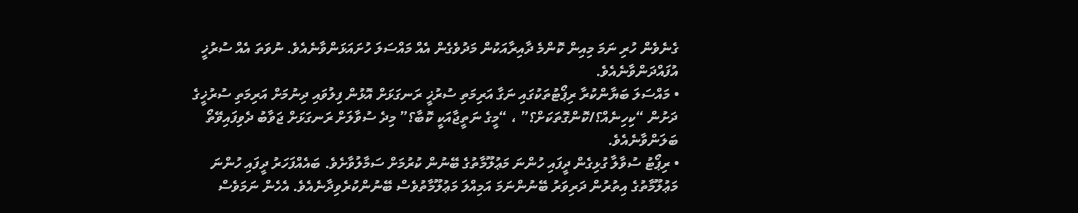ގެނެވެން ހުރި ނަމަ މިއިން ކޮންމެ ދާއިރާއަކުން މަދުވެގެން އެއް މައްސަލަ ހުށައަޅަންވާނެއެވެ. ނުވަތަ އެއް ސުރުޚީ އުފައްދަންވާނެއެވެ.
• މައްސަލަ ބަޔާންކުރާ ރިޕޯޓުތަކުގައި ނަގާ އަރިމަތި ސުރުޚީ ރަނގަޅަށް އޮޅުން ފިލުވައި ދިނުމަށް އަރިމަތި ސުރުޚީގެ ދަށުން “ކިހިނެއް؟/ކޮންގޮތަކަށް؟” ، “މީގެ ނަތީޖާއަކީ ކޮބާ؟” މިދެ ސުވާލަށް ރަނގަޅަށް ޖަވާބު ދެވިފައިވޭތޯ ބަލަންވާނެއެވެ.
• ރިޕޯޓު ސުވާލާ ގުޅިގެން ދީފައި ހުންނަ މަޢުލޫމާތުގެ ބޭނުން ކުރުމަށް ސަމާލުވާށެވެ. ބައެއްފަހަރު ދީފައި ހުންނަ މަޢުލޫމާތުގެ އިތުރުން ދަރިވަރު ބޭނުންނަމަ އަމިއްލަ މަޢުލޫމާތުވެސް ބޭނުންކުރެވިދާނެއެވެ. އެހެން ނަމަވެސް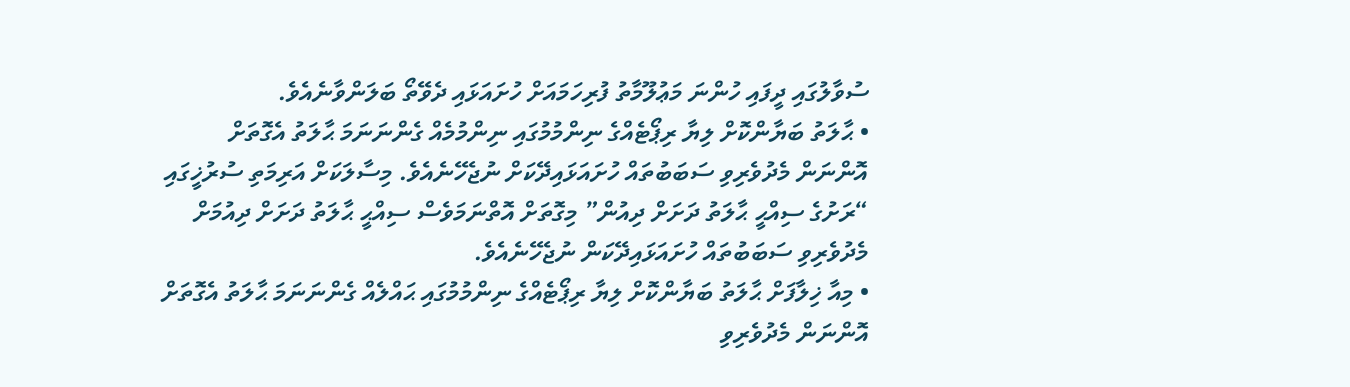ސުވާލުގައި ދީފައި ހުންނަ މަޢުލޫމާތު ފުރިހަމައަށް ހުށައަޅައި ދެވޭތޯ ބަލަންވާނެއެވެ.
• ޙާލަތު ބަޔާންކޮށް ލިޔާ ރިޕޯޓެއްގެ ނިންމުމުގައި ނިންމުމެއް ގެންނަނަމަ ޙާލަތު އެގޮތަށް އޮންނަން މެދުވެރިވި ސަބަބުތައް ހުށައަޅައިދޭކަށް ނުޖެހޭނެއެވެ. މިސާލަކަށް އަރިމަތި ސުރުޚީގައި “ރަށުގެ ސިއްޙީ ޙާލަތު ދަށަށް ދިއުން” މިގޮތަށް އޮތްނަމަވެސް ސިއްޙީ ޙާލަތު ދަށަށް ދިއުމަށް މެދުވެރިވި ސަބަބުތައް ހުށައަޅައިދޭކަން ނުޖެހޭނެއެވެ.
• މިއާ ޚިލާފަށް ޙާލަތު ބަޔާންކޮށް ލިޔާ ރިޕޯޓެއްގެ ނިންމުމުގައި ޙައްލެއް ގެންނަނަމަ ޙާލަތު އެގޮތަށް އޮންނަން މެދުވެރިވި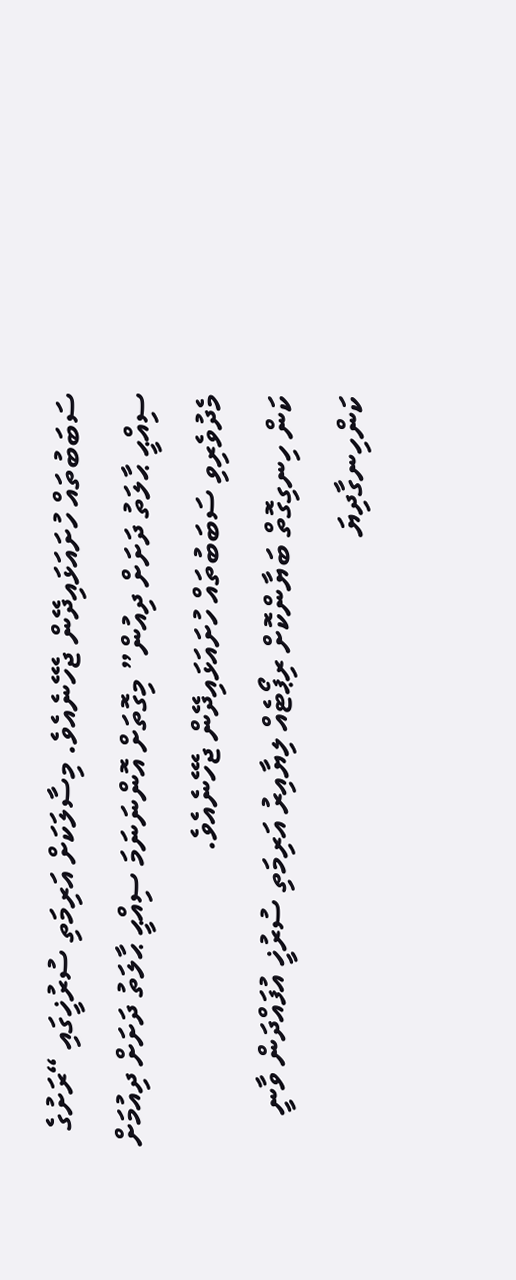ސަބަބުތައް ހުށައަޅައިދޭން ޖެހޭނެއެވެ. މިސާލަކަށް އަރިމަތި ސުރުޚީގައި “ރަށުގެ ސިއްޙީ ޙާލަތު ދަށަށް ދިއުން” މިގޮތަށް އޮންނަނަމަ ސިއްޙީ ޙާލަތު ދަށަށް ދިއުމަށް މެދުވެރިވި ސަބަބުތައް ހުށައަޅައިދޭން ޖެހޭނެއެވެ.
ކަން ހިނގިގޮތް ބަޔާންކޮށް ރިޕޯޓެއް ލިޔާއިރު އަރިމަތި ސުރުޚީ އުފައްދަން ވާނީ ކަންހިނގާދިޔަ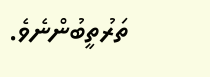ތަރުތީބުންނެވެ.